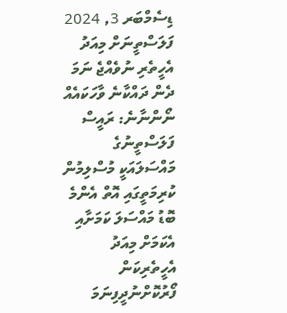ޑިސެމްބަރ 3, 2024
ފަލަސްތީނަށް މިއަދު އެހީތެރި ނުވެއްޖެ ނަމަ ދެން ދައްކާނެ ވާހަކައެއް ނޯންނާނެ: ރައީސް
ފަލަސްތީނުގެ މައްސަލައަކީ މުސްލިމުން ކުރިމަތީގައި އޮތް އެންމެ ބޮޑު މައްސަލަ ކަމަށާއި އެކަމަށް މިއަދު އެހީތެރިކަން ފޯރުކޮށްނުދީފިނަމަ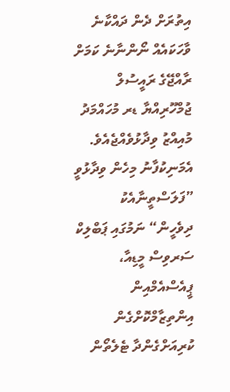އިތުރަށް ދެން ދައްކާނެ ވާހަކައެއް ނޯންނާނެ ކަމަށް ރާއްޖޭގެ ރައީސުލް ޖުމްހޫރިއްޔާ ޑރ މުހައްމަދު މުއިއްޒު ވިދާޅުވެއްޖެއެވެ.
އެމަނިކުފާނު މިހެން ވިދާޅުވީ ”ފަލަސްތީނާއެކު ދިވެހީން“ ނަމުގައި ޕަބްލިކް ސަރވިސް މީޑިއާ، ޕީއެސްއެމްއިން އިންތިޒާމްކޮށްގެން ކުރިއަށްގެންދާ ޓެލެތޯން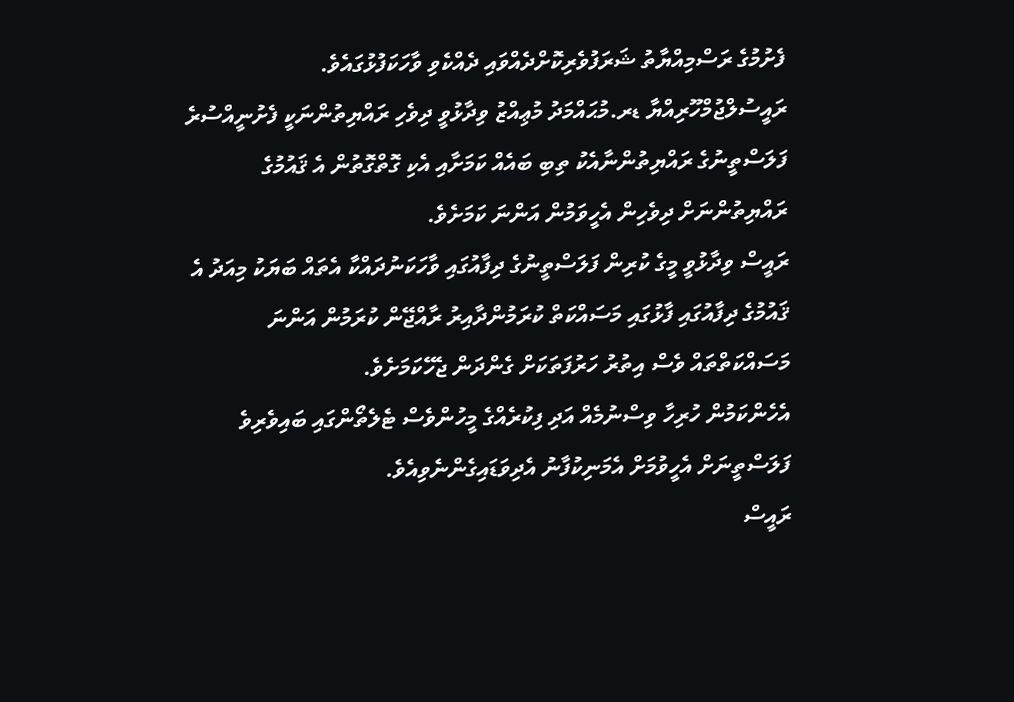ފެށުމުގެ ރަސްމިއްޔާތު ޝަރަފުވެރިކޮށްދެއްވައި ދެއްކެވި ވާހަކަފުޅުގައެވެ.
ރައީސުލްޖުމްހޫރިއްޔާ ޑރ.މުޙައްމަދު މުޢިއްޒު ވިދާޅުވީ ދިވެހި ރައްޔިތުންނަކީ ފެށުނީއްސުރެ ފަލަސްތީނުގެ ރައްޔިތުންނާއެކު ތިބި ބައެއް ކަމަށާއި އެކި ގޮތްގޮތުން އެ ޤައުމުގެ ރައްޔިތުންނަށް ދިވެހިން އެހީވަމުން އަންނަ ކަމަށެވެ.
ރައީސް ވިދާޅުވީ މީގެ ކުރިން ފަލަސްތީނުގެ ދިފާއުގައި ވާހަކަނުދައްކާ އެތައް ބަޔަކު މިއަދު އެ ޤައުމުގެ ދިފާއުގައި ފާޅުގައި މަސައްކަތް ކުރަމުންދާއިރު ރާއްޖޭން ކުރަމުން އަންނަ މަސައްކަތްތައް ވެސް އިތުރު ހަރުފަތަކަށް ގެންދަން ޖެހޭކަމަށެވެ.
އެހެންކަމުން ހުރިހާ ވިސްނުމެއް އަދި ފިކުރެއްގެ މީހުންވެސް ޓެލެތޯންގައި ބައިވެރިވެ ފަލަސްތީނަށް އެހީވުމަށް އެމަނިކުފާނު އެދިވަޑައިގެންނެވިއެވެ.
ރައީސް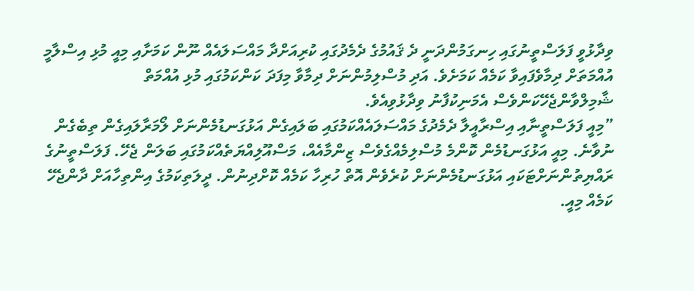ވިދާޅުވީ ފަލަސްތީނުގައި ހިނގަމުންދަނީ ދެ ޤައުމުގެ ދެމެދުގައި ކުރިއަށްދާ މައްސަލައެއް ނޫން ކަމަށާއި މިއީ މުޅި އިސްލާމީ އުއްމަތަށް ދިމާވެފައިވާ ކަމެއް ކަމަށެވެ. އަދި މުސްލިމުންނަށް ދިމާވާ މިފަދަ ކަންކަމުގައި މުޅި އުއްމަތް ޝާމިލްވާންޖެހޭކަންވެސް އެމަނިކުފާނު ވިދާޅުވިއެވެ.
”މިއީ ފަލަސްތީނާއި އިސްރާއީލާ ދެމެދުގެ މައްސަލައެއްކަމުގައި ބަލައިގެން އަޅުގަނޑުމެންނަށް ލޯމަރާލައިގެން ތިބެގެން ނުވާނެ. މިއީ އަޅުގަނޑުމެން ކޮންމެ މުސްލިމެއްގެވެސް ޒިންމާއެއް، މަސްއޫލިއްޔަތެއްކަމުގައި ބަލަން ޖެހޭ. ފަލަސްތީނުގެ ރައްޔިތުންނަށްޓަކައި އަޅުގަނޑުމެންނަށް ކުރެވެން އޮތް ހުރިހާ ކަމެއް ކޮށްދިނުން. ދީލަތިކަމުގެ އިންތިހާއަށް ދާންޖެހޭ ކަމެއް މިއީ.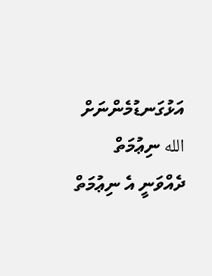އަޅުގަނޑުމެންނަށް الله ނިޢުމަތް ދެއްވަނީ އެ ނިޢުމަތް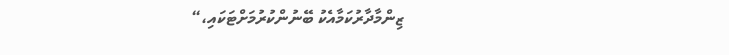ޒިންމާދާރުކަމާއެކު ބޭނުންކުރުމަށްޓަކައި،“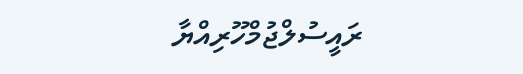ރައީސުލްޖުމްހޫރިއްޔާ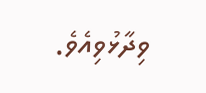ވިދާޅުވިއެވެ.